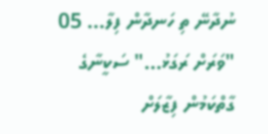ނުދާނޭ ތި ހަނދާން ފިލާ... 05
"ވަރަށް ރަގަޅު..." ސަކީނާގެ ގާތްކަމުން ފިޒާލަށް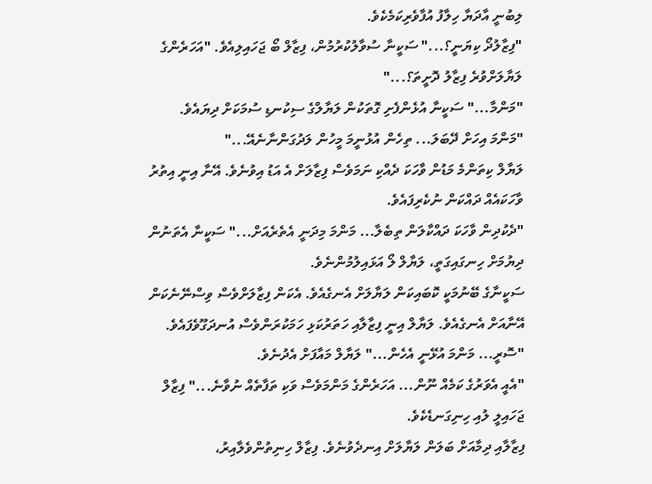ލިބުނީ އާދަޔާ ހިލާފު އުފާވެރިކަމެކެވެ.
"ފިޒާލުދޯ ކިޔަނީ؟..." ސަކީނާ ސުވާލުކުރުމުން، ފިޒާލް ބޯ ޖަހައިލިއެވެ. "އަހަރެންގެ ލަޔާލަށްވުރެ ފިޒާލު ދޮށީތަ؟..."
"މަންމާ..." ސަކީނާ އުޅެންފެށި ގޮތަކުން ލަޔާލްގެ ސިކުނޑި ސުމަކަށް ދިޔައެވެ. "މަންމަ އިހަށް ދޭބަލަ... ތިހެން އުޅުނީމަ މީހުން ލަދުގަންނާނެއޭ..."
ލަޔާލް ކިތަންމެ މަޑުން ވާހަކަ ދެއްކި ނަމަވެސް ފިޒާލަށް އެ އަޑު އިވުނެވެ. އޭނާ އިނީ އިތުރު ވާހަކައެއް ދައްކަން ނުކެރިފައެވެ.
"ދެކުދިން ވާހަކަ ދައްކާލަން ތިބެލާ... މަންމަ މިދަނީ އެތެރެއަށް..." ސަކީނާ އެތަނުން ދިޔުމަށް ހިނގައިގަތީ، ލަޔާލް ލޯ އަޅައިލުމުންނެވެ.
ސަކީނާގެ ބޭނުމަކީ ކޮބައިކަން ލަޔާލަށް އެނގެއެވެ. އެކަން ފިޒާލަށްވެސް ވިސްނޭނެކަން އޭނާއަށް އެނގެއެވެ. ލަޔާލް އިނީ ފިޒާލާއި ހަތަރުކަޅި ހަމަކުރަންވެސް އުނދަގޫވެފައެވެ.
"ސޮރީ... މަންމަ އުޅޭނީ އެހެން..." ލަޔާލް މައާފަށް އެދުނެވެ.
"އެއީ އެވަރުގެ ކަމެއް ނޫން... އަހަރެންގެ މަންމަވެސް ވަކި ތަފާތެއް ނުވާނެ..." ފިޒާލް ޖަހައިލީ ލުއި ހިނިގަނޑެކެވެ.
ފިޒާލާއި ދިމާއަށް ބަލަން ލަޔާލަށް އިނދެވުނެވެ. ފިޒާލް ހިނިތުންވެލާއިރު،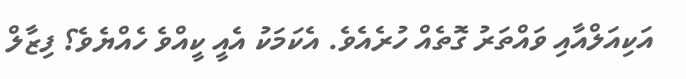އަކިއަލްއާއި ވައްތަރު ގޮތެއް ހުރެއެވެ. އެކަމަކު އެއީ ކީއްވެ ހެއްޔެވެ؟ ފިޒާލް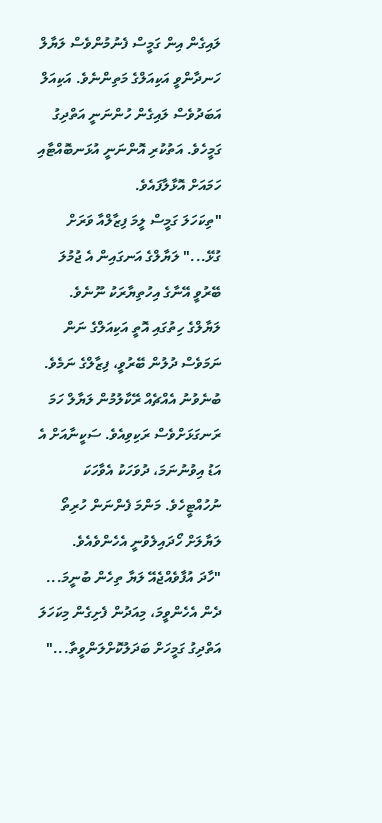ލައިގެން އިން ގަމީސް ފެނުމުންވެސް ލަޔާލް ހަނދާންވީ އަކިއަލްގެ މަތިންނެވެ. އަކިއަލް އަބަދުވެސް ލައިގެން ހުންނަނީ އަތްދިގު ގަމީހެވެ. އަތުކުރި އޮންނަނީ އުޅަނބޮއްޓާއި ހަމައަށް އޮޅާލާފައެވެ.
"ތިކަހަލަ ގަމީސް ލީމަ ފިޒާލްއާ ވަރަށް ގުޅޭ..." ލަޔާލްގެ އަނގައިން އެ ޖުމުލަ ބޭރުވީ އޭނާގެ އިހުތިޔާރަކު ނޫނެވެ.
ލަޔާލްގެ ހިތުގައި އޮތީ އަކިއަލްގެ ނަން ނަމަވެސް ދުލުން ބޭރުވީ، ފިޒާލްގެ ނަމެވެ. ބުނެވުނު އެއްޗެއް ރޭކާލުމުން ލަޔާލް ހަމަ ރަނގަޅަށްވެސް ރަކިވިއެވެ. ސަކީނާއަށް އެ އަޑު އިވުނުނަމަ، ދުވަހަކު އެވާހަކަ ނުހުއްޓީހެވެ. މަންމަ ފެންނަން ހުރިތޯ ލަޔާލަށް ހޯދައިލެވުނީ އެހެންވެއެވެ.
"ހާދަ އުފާވެއްޖެއޭ ލަޔާ ތިހެން ބުނީމަ... ދެން އެހެންވީމަ، މިއަދުން ފެށިގެން މިކަހަލަ އަތްދިގު ގަމީހަށް ބަދަލުކޮށްލަންވީތާ..."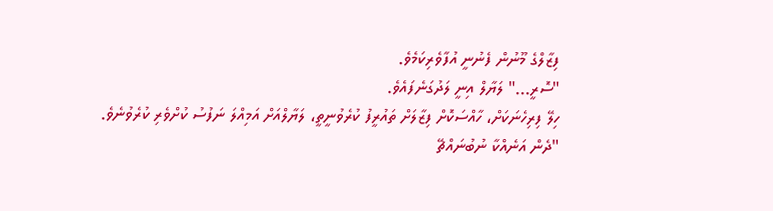ފިޒާލްގެ މޫނުން ފެނުނީ އުފާވެރިކަމެވެ.
"ސޮރީ..." ލަޔާލް އިނީ ލަދުގަނެފައެވެ.
ހިލޭ ފިރިހެނަކަށް، ހާއްސަކޮށް ފިޒާލަށް ތައުރީފު ކުރެވުނީތީ، ލަޔާލްއަށް އަމިއްލަ ނަފުސު ކުށްވެރި ކުރެވުނެވެ.
"ދެން އަނެއްކާ ނުބުނައްޗޭ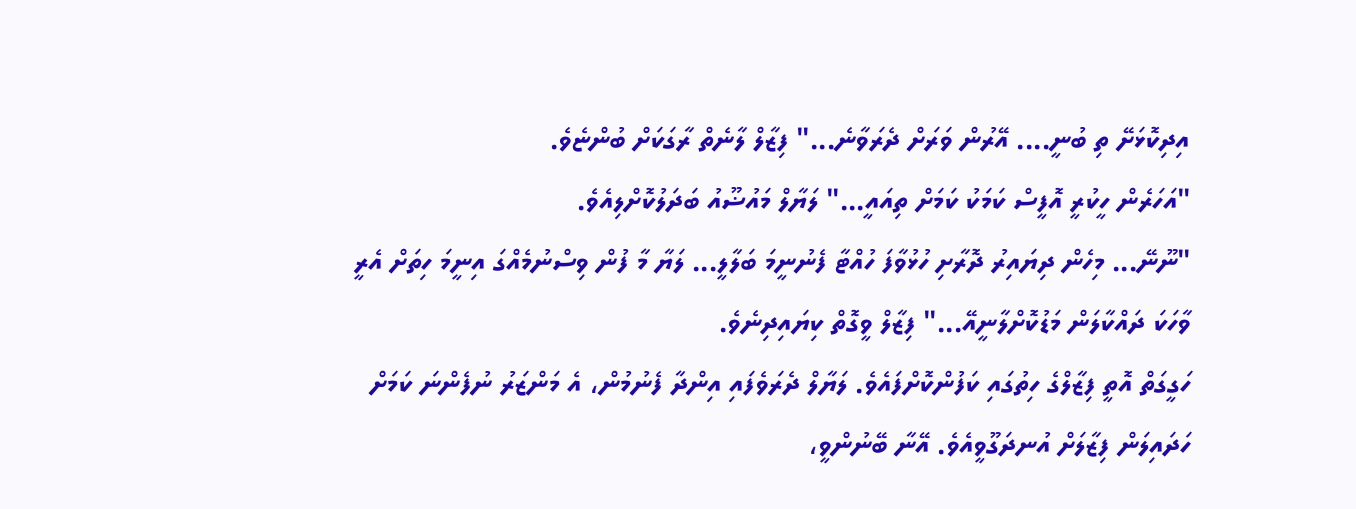އިދިކޮޅަށޭ ތި ބުނީ.... އޭރުން ވަރަށް ދެރަވާނެ..." ފިޒާލް ލާނެތް ރާގަކަށް ބުންޏެވެ.
"އަހަރެން ހީކުރީ އޮފީސް ކަމަކު ކަމަށް ތިއައީ..." ލަޔާލް މައުޟޫއު ބަދަލުކޮށްލިއެވެ.
"ނޫނޭ... މިހެން ދިޔައިރު ދޮރާށި ހުޅުވާފަ ހުއްޓާ ފެނުނީމަ ބަލާލީ... ލަޔާ މާ ފުން ވިސްނުމެއްގަ އިނީމަ ހިތަށް އެރީ ވާހަކަ ދައްކާލަން މަޑުކޮށްލާނީއޭ..." ފިޒާލް ވީގޮތް ކިޔައިދިނެވެ.
ހަގީގަތް އޮތީ ފިޒާލްގެ ހިތުގައި ކަފުންކޮށްފައެވެ. ލަޔާލް ދެރަވެފައި އިންދާ ފެނުމުން، އެ މަންޒަރު ނުފެންނަ ކަމަށް ހަދައިލަން ފިޒާލަށް އުނދަގޫވީއެވެ. އޭނާ ބޭނުންވީ،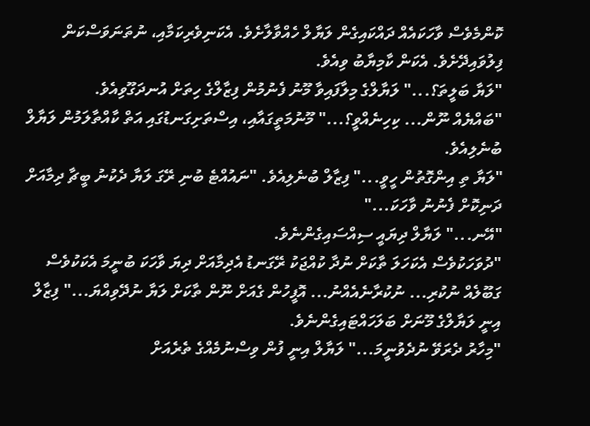ކޮންމެވެސް ވާހަކައެއް ދައްކައިގެން ލަޔާލް ހެއްވާލާށެވެ. އެކަނިވެރިކަމާއި، ނުތަނަވަސްކަން ފިލުވައިދޭށެވެ. އެކަން ކާމިޔާބު ވިއެވެ.
"ލަޔާ ބަލީތަ؟..." ލަޔާލްގެ މިލާފައިވާ މޫނު ފެނުމުން ފިޒާލްގެ ހިތަށް އުނދަގޫވިއެވެ.
"ބައްޔެއް ނޫން... ކިހިނެއްވީ؟..." މޫނުމަތީގައާއި، އިސްތަށިގަނޑުގައި އަތް ކާއްތާލަމުން ލަޔާލް ބުނެލިއެވެ.
"ލަޔާ ތި އިންގޮތުން ހީވީ..." ފިޒާލް ބުނެލިއެވެ. "ނައުއްޓެ ބުނި ރޭގަ ލަޔާ ދެކުނު ބީޗާ ދިމާއަށް ދަނިކޮށް ފެނުނު ވާހަކަ..."
"އޭނ..." ލަޔާލް ދިޔައީ ސިއްސައިގެންނެވެ.
"ދުވަހަކުވެސް އެކަހަލަ ތާކަށް ނުދާ ކުއްޖަކު ރޭގަނޑު އެދިމާއަށް ދިޔަ ވާހަކަ ބުނީމަ އެކަކުވެސް ގަބޫލެއް ނުކުރި... ނުކުރާނެއެއްނު... އޮފީހުން ގެއަށް ނޫން ތާކަށް ލަޔާ ނުދޭވިއްޔަ..." ފިޒާލް އިނީ ލަޔާލްގެ މޫނަށް ބަލަހައްޓައިގެންނެވެ.
"މިހާރު ދެރަވޭ ނުދެވުނީމަ..." ލަޔާލް އިނީ ފުން ވިސްނުމެއްގެ ތެރެއަށް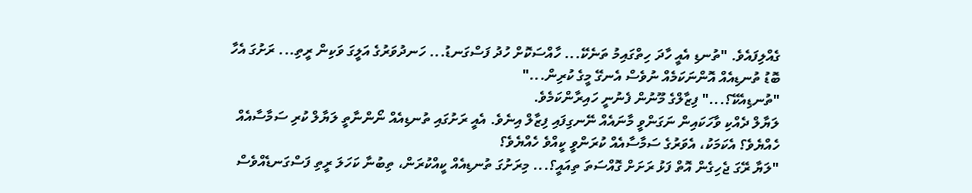ގެއްލިފައެވެ. "ތުނޑި އެއީ ހާދަ ހިތްގައިމު ތަނެކޭ... ހާއްސަކޮށް ހުދު ފަސްގަނޑު... ހަނދުވަރުގެ އަލީގަ ވަކިން ރީތި... ރަށުގަ އެހާ ބޮޑު ތުނޑިއެއް އޮންނަކަމެއް ނުވެސް އެނގޭ މީގެ ކުރިން..."
"ތުނޑިއެކޭ؟..." ފިޒާލްގެ މޫނުން ފެނުނީ ހައިރާންކަމެވެ.
ލަޔާލް ދެއްކި ވާހަކައިން ނަގަންވީ މާނައެއް ނޭނގިފައި ފިޒާލް އިނެވެ. އެއީ ރަށުގައި ތުނޑިއެއް ނޯންނާތީ ލަޔާލް ކުރި ސަމާސާއެއް ހެއްޔެވެ؟ އެކަމަކު، އެވަރުގެ ސަމާސާއެއް ކުރަންވީ ކީއްވެ ހެއްޔެވެ؟
"ލަޔާ ރޭގަ ޖެހިގެން އޮތް ފަޅު ރަށަށް ގޮއްސަތަ ތިއައީ؟... މިރަށުގަ ތުނޑިއެއް ކީއްކުރަން، ތިބުނާ ކަހަލަ ރީތި ފަސްގަނޑެއްވެސް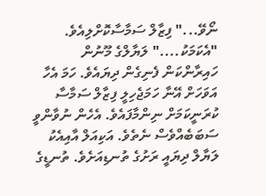ނޯވޭ..." ފިޒާލް ސަމާސާކޮށްލިއެވެ.
"އެކަމަކު...." ލަޔާލްގެ މޫނުން ހައިރާންކަން ފެނިގެން ދިޔައެވެ. ހަމަ އެހާ އަވަހަށް އޭނާ ހަމަޖެހިލީ ފިޒާލް ސަމާސާ ކުރަނީކަމަށް ނިންމާފައެވެ. އެހެން ނުވާންވީ ސަބަބެއްވެސް ނެތެވެ. އަކިއަލް އާއިއެކު ލަޔާލް ދިޔައީ ރަށުގެ ތުނޑިއަށެވެ. ތުނޑީގެ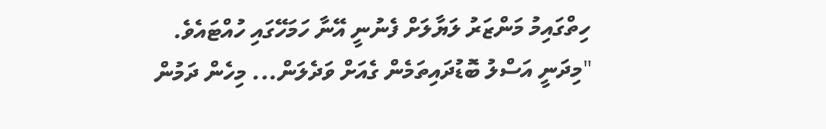ހިތްގައިމު މަންޒަރު ލަޔާލަށް ފެނުނީ އޭނާ ހަމަހޭގައި ހުއްޓައެވެ.
"މިދަނީ އަސްލު ބޮޑުދައިތަމެން ގެއަށް ވަދެލަން... މިހެން ދަމުން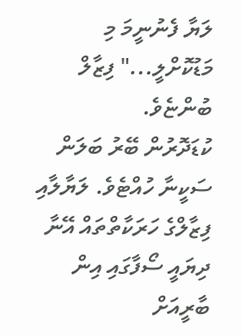ލަޔާ ފެނުނީމަ މި މަޑުކޮށްލީ..." ފިޒާލް ބުންޏެވެ.
ކުޑަދޮރުން ބޭރު ބަލަން ސަކީނާ ހުއްޓެވެ. ލަޔާލާއި ފިޒާލްގެ ހަރަކާތްތައް އޭނާ ދިޔައީ ސޯފާގައި އިން ބާރީއަށް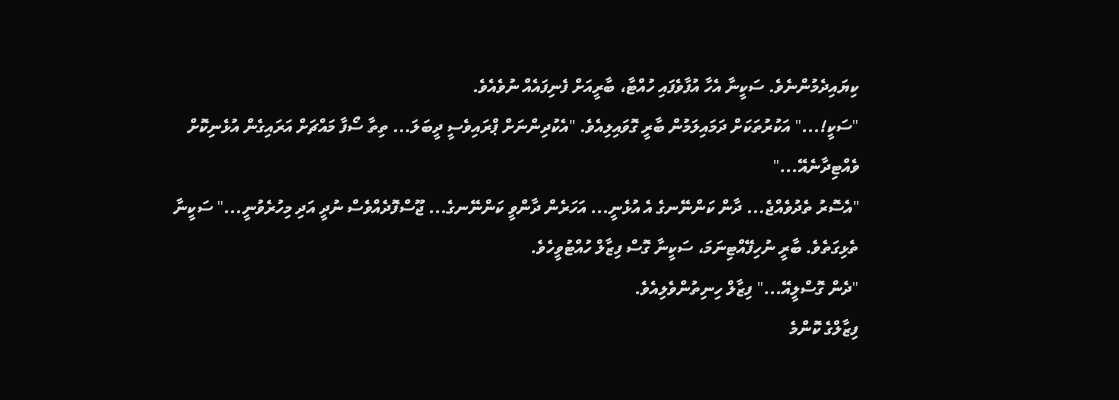ކިޔައިދެމުންނެވެ. ސަކީނާ އެހާ އުފާވެފައި ހުއްޓާ، ބާރީއަށް ފެނިފައެއް ނުވެއެވެ.
"ސަކީ!..." އަކުރުތަކަށް ދަމައިލަމުން ބާރީ ގޮވައިލިއެވެ. "އެކުދިންނަށް ޕްރައިވެސީ ދީބަލަ... ތިތާ ސޯފާ މައްޗަށް އަރައިގެން އުޅެނިކޮށް ވެއްޓިދާނެއޭ..."
"އެސޮރު ތެދުވެއްޖެ... ދާން ކަންނޭނގެ އެ އުޅެނީ... އަހަރެން ދާންވީ ކަންނޭނގެ... ޖޫސްފޮދެއްވެސް ނުދީ އަދި މިހުރެވުނީ..." ސަކީނާ ތެޅިގަތެވެ. ބާރީ ނުހިފޭއްޓިނަމަ، ސަކީނާ ގޮސް ފިޒާލް ހުއްޓުވީހެވެ.
"ދެން ގޮސްލީއޭ..." ފިޒާލް ހިނިތުންވެލިއެވެ.
ފިޒާލްގެ ކޮންމެ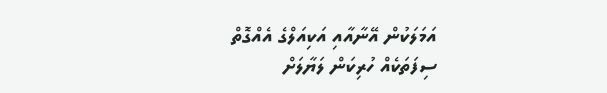އަމަލަކުން އޭނާއާއި އަކިއަލްގެ އެއްގޮތް ސިފަތަކެއް ހުރިކަން ލަޔާލަށް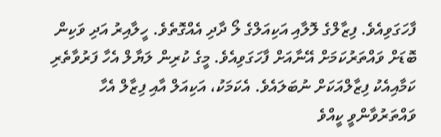ފާހަގަވިއެވެ. ފިޒާލްގެ ލޮލާއި އަކިއަލްގެ ލޯ ދާދި އެއްގޮތެވެ. ހީލާއިރު އަދި ވަކިން ބޮޑަށް ވައްތަރުކަމަށް އޭނާއަށް ފާހަގަވިއެވެ. މީގެ ކުރިން ލަޔާލް އެހާ ފަރުވާތެރި ކަމާއިއެކު ފިޒާލްއަކަށް ނުބަލައެވެ. އެކަމަކު، އަކިއަލް އާއި ފިޒާލް އެހާ ވައްތަރުވާންވީ ކީއްވެ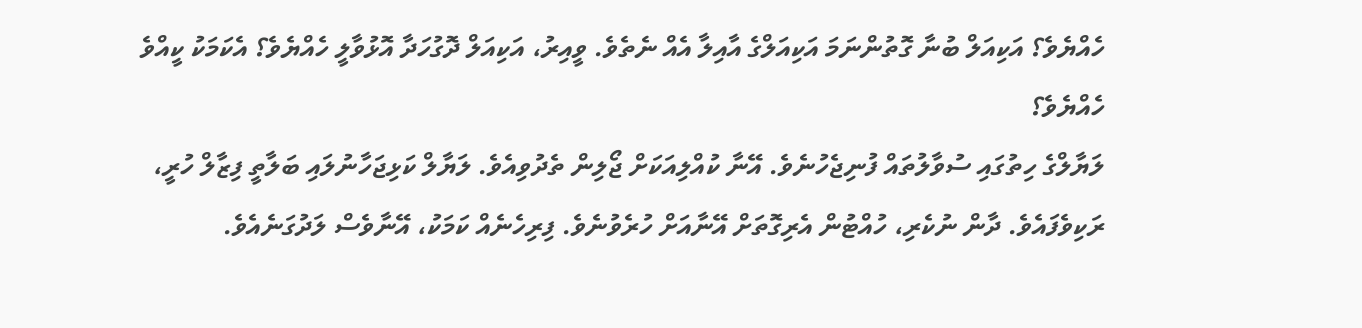ހެއްޔެވެ؟ އަކިއަލް ބުނާ ގޮތުންނަމަ އަކިއަލްގެ އާއިލާ އެއް ނެތެވެ. ވީއިރު، އަކިއަލް ދޮގުހަދާ އޮޅުވާލީ ހެއްޔެވެ؟ އެކަމަކު ކީއްވެ ހެއްޔެވެ؟
ލަޔާލްގެ ހިތުގައި ސުވާލުތައް ފުނިޖެހުނެވެ. އޭނާ ކުއްލިއަކަށް ޖޯލިން ތެދުވިއެވެ. ލަޔާލް ކަޅިޖަހާނުލައި ބަލާތީ ފިޒާލް ހުރީ، ރަކިވެފައެވެ. ދާން ނުކެރި، ހުއްޓުން އެރިގޮތަށް އޭނާއަށް ހުރެވުނެވެ. ފިރިހެނެއް ކަމަކު، އޭނާވެސް ލަދުގަނެއެވެ.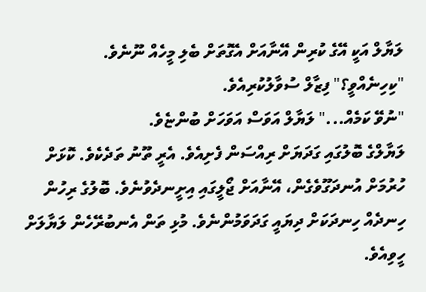ލަޔާލް އަކީ އޭގެ ކުރިން އޭނާއަށް އެގޮތަށް ބެލި މީހެއް ނޫނެވެ.
"ކިހިނެއްވީ؟" ފިޒާލް ސުވާލުކުރިއެވެ.
"ނުވޭ ކަމެއް..." ލަޔާލް އަވަސް އަވަހަށް ބުންޏެވެ.
ލަޔާލްގެ ބޮލުގައި ގަދަޔަށް ރިއްސަން ފެށިއެވެ. އެރީ ތޫނު ތަދެކެވެ. ކޮޅަށް ހުރުމަށް އުނދަގޫވެގެން، އޭނާއަށް ޖޯލީގައި އިށީނދެވުނެވެ. ބޮލުގެ ރިހުން ހިނދެއް ހިނދަކަށް ދިޔައީ ގަދަވަމުންނެވެ. މުޅި ތަން އެނބުރޭހެން ލަޔާލަށް ހީވިއެވެ.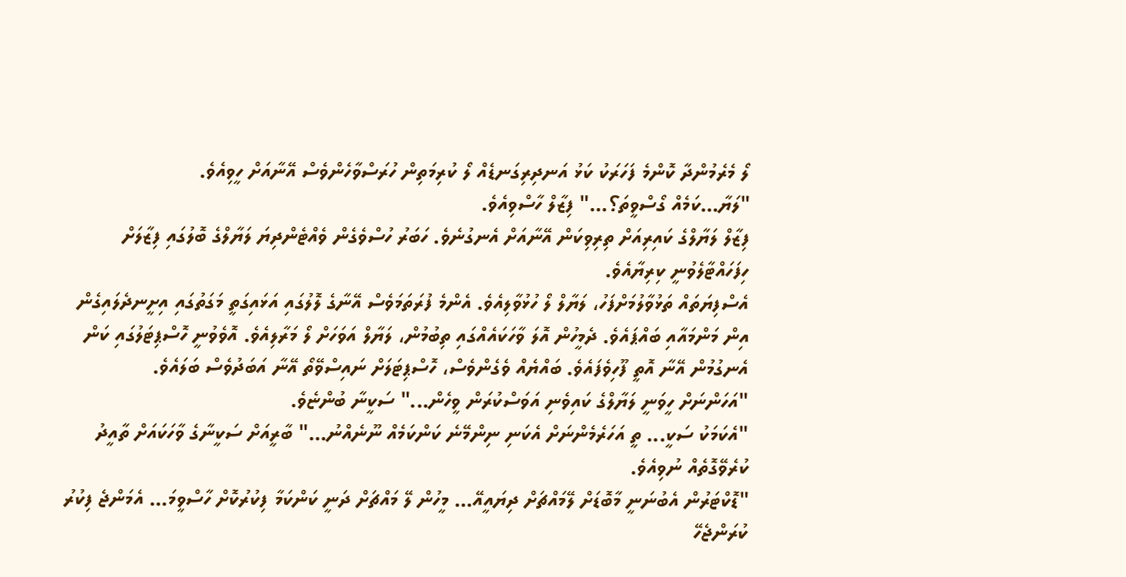ލޯ މެރެމުންދާ ކޮންމެ ފަހަރަކު ކަޅު އަނދިރިގަނޑެއް ލޯ ކުރިމަތިން ހުރަސްވާހެންވެސް އޭނާއަށް ހީވިއެވެ.
"ލަޔާ...ކަމެއް ގޯސްވީތަ؟..." ފިޒާލް ހާސްވިއެވެ.
ފިޒާލް ލަޔާލްގެ ކައިރިއަށް ތިރިވިކަން އޭނާއަށް އެނގުނެވެ. ހަބަރު ހުސްވެގެން ވެއްޓެންދިޔަ ލަޔާލްގެ ބޮލުގައި ފިޒާލަށް ހިފަހައްޓާލެވުނީ ކިރިޔާއެވެ.
އެސްފިޔަތައް ތަޅުވާލުމަށްފަހު، ލަޔާލް ލޯ ހުޅުވާލިއެވެ. އެންމެ ފުރަތަމަވެސް އޭނާގެ ލޮލުގައި އަޅައިގަތީ މަގަތުގައި އިށީނދެލައިގެން އިން މަންމައާއި ބައްޕައެވެ. ދެމީހުން އޮލަ ވާހަކައެއްގައި ތިބުމުން، ލަޔާލް އަވަހަށް ލޯ މަރާލިއެވެ. އޮވެވުނީ ހޮސްޕިޓަލުގައި ކަން އެނގުމުން އޭނާ އޮތީ ފޫހިވެފައެވެ. ބައްޔެއް ވެގެންވެސް، ހޮސްޕިޓަލަށް ނައިސްވޭތޯ އޭނާ އަބަދުވެސް ބަލައެވެ.
"އަހަންނަށް ހީވަނީ ލަޔާލްގެ ކައިވެނި އަވަސްކުރަން ވީހެން..." ސަކީނާ ބުންޏެވެ.
"އެކަމަކު ސަކީ... ތީ އަހަރެމެންނަށް އެކަނި ނިންމޭނެ ކަންކަމެއް ނޫނެއްނު..." ބާރީއަށް ސަކީނާގެ ވާހަކައަށް ތާއީދު ކުރެވޭގޮތެއް ނުވިއެވެ.
"ޑޮކްޓަރުން އެބުނަނީ މާބޮޑަށް ލޭމައްޗަށް ދިޔައީއޭ... މީހުން ލޭ މައްޗަށް ދަނީ ކަންކަމާ ފިކުރުކޮށް ހާސްވީމަ... އެމަންޖެ ފިކުރު ކުރަންޖެހޭ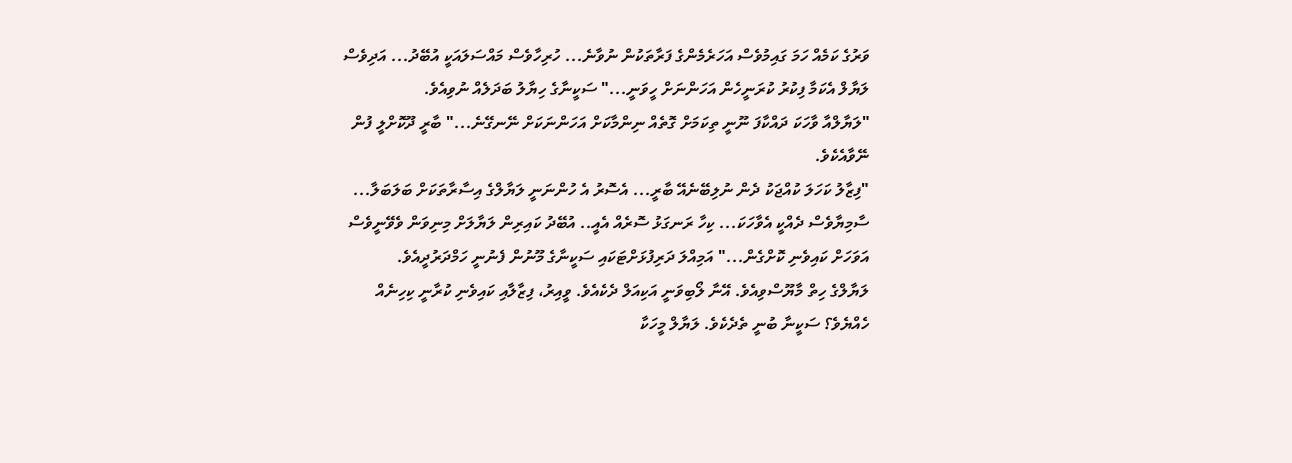ވަރުގެ ކަމެއް ހަމަ ގައިމުވެސް އަހަރެމެންގެ ފަރާތަކުން ނުވާނެ... ހުރިހާވެސް މައްސަލައަކީ އުބޭދު... އަދިވެސް ލަޔާލް އެކަމާ ފިކުރު ކުރަނީހެން އަހަންނަށް ހީވަނީ..." ސަކީނާގެ ހިޔާލު ބަދަލެއް ނުވިއެވެ.
"ލަޔާލްއާ ވާހަކަ ދައްކާފަ ނޫނީ ތިކަމަށް ގޮތެއް ނިންމާކަށް އަހަންނަކަށް ނޭނގޭނެ..." ބާރީ ދޫކޮށްލީ ފުން ނޭވާއެކެވެ.
"ފިޒާލު ކަހަލަ ކުއްޖަކު ދެން ނުލިބޭނެއޭ ބާރީ... އެސޮރު އެ ހުންނަނީ ލަޔާލްގެ އިސާރާތަކަށް ބަލަބަލާ... ސާމިޔާވެސް ދެއްކީ އެވާހަކަ... ކިހާ ރަނގަޅު ސޮރެއް އެއީ.. އުބޭދު ކައިރިން ލަޔާލަށް މިނިވަން ވެވޭނީވެސް އަވަހަށް ކައިވެނި ކޮށްގެން..." އަމިއްލަ ދަރިފުޅަށްޓަކައި ސަކީނާގެ މޫނުން ފެނުނީ ހަމްދަރުދީއެވެ.
ލަޔާލްގެ ހިތް މާޔޫސްވިއެވެ. އޭނާ ލޯބިވަނީ އަކިއަލް ދެކެއެވެ. ވީއިރު، ފިޒާލާއި ކައިވެނި ކުރާނީ ކިހިނެއް ހެއްޔެވެ؟ ސަކީނާ ބުނީ ތެދެކެވެ. ލަޔާލް މީހަކާ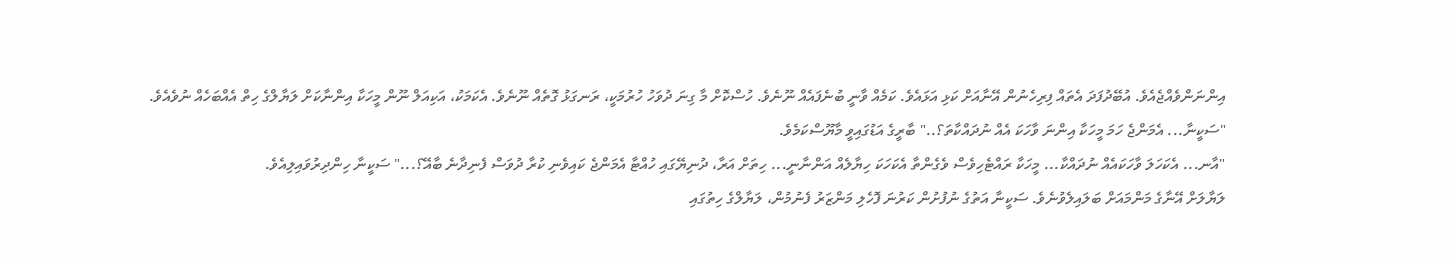އިންނަންވެއްޖެއެވެ. އުބޭދުފަދަ އެތައް ފިރިހެނުން އޭނާއަށް ކަޅި އަޅައެވެ. ކަމެއް ވާނީ ބުނެފައެއް ނޫނެވެ. ހުސްކޮށް މާ ގިނަ ދުވަހު ހުރުމަކީ، ރަނގަޅު ގޮތެއް ނޫނެވެ. އެކަމަކު، އަކިއަލް ނޫން މީހަކާ އިންނާކަށް ލަޔާލްގެ ހިތް އެއްބަހެއް ނުވެއެވެ.
"ސަކީނާ... އެމަންޖެ ހަމަ މީހަކާ އިންނަ ވާހަކަ އެއް ނުދައްކާތަ؟.." ބާރީގެ އަޑުގައިވީ މާޔޫސްކަމެވެ.
"އާނ... އެކަހަލަ ވާހަކައެއް ނުދައްކާ... މީހަކާ ރައްޓެހިވެސް ވެގެންތާ އެކަހަކަ ހިޔާލެއް އަންނާނީ... ހިތަށް އަރާ، ދުނިޔޭގައި ހުއްޓާ އެމަންޖެ ކައިވެނި ކުރާ ދުވަސް ފެނިދާނެ ބާއޭ؟..." ސަކީނާ ހިންދިރުވައިލިއެވެ.
ލަޔާލަށް އޭނާގެ މަންމައަށް ބަލައިލެވުނެވެ. ސަކީނާ އަތުގެ ނުފުށުން ކަރުނަ ފޮހެލި މަންޒަރު ފެނުމުން، ލަޔާލްގެ ހިތުގައި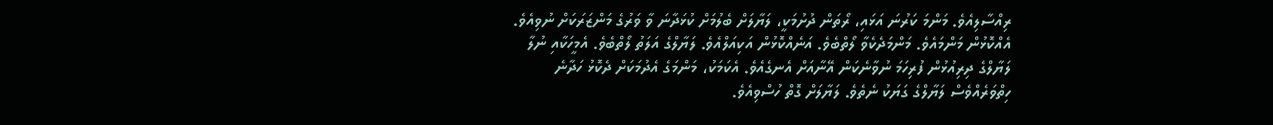ރިއްސާލިއެވެ. މަންމަ ކަރުނަ އަޅައި، ރޯތަން ދުށުމަކީ، ލަޔާލަށް ބެލުމަށް ކުޅަދާނަ ވާ ވަރުގެ މަންޒަރަކަށް ނުވިއެވެ. އެއްކޮޅުން މަންމައެވެ. މަންމަދެކެވާ ލޯތްބެވެ. އަނެއްކޮޅުން އަކިއަލްއެވެ. ލަޔާލްގެ އަލަތު ލޯތްބެވެ. އެމީހަކާއި ނުލާ ލަޔާލްގެ ދިރިއުޅުން ފުރިހަމަ ނުވާނެކަން އޭނާއަށް އެނގެއެވެ. އެކަމަކު، މަންމަގެ އެދުމަކަށް ދެކޮޅު ހަދާނެ ހިތްވަރެއްވެސް ލަޔާލްގެ ގަޔަކު ނެތެވެ. ލަޔާލަށް ގޮތް ހުސްވިއެވެ.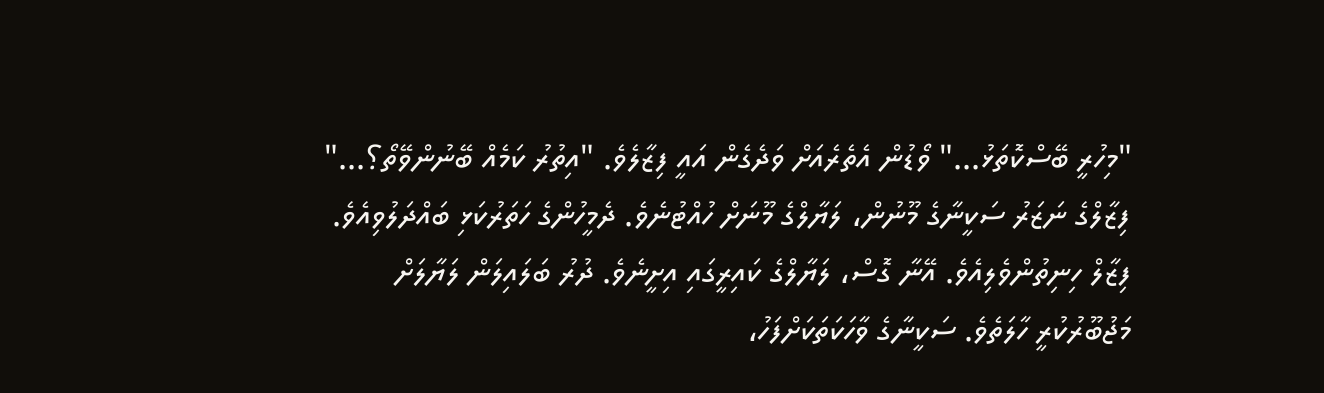"މިހުރީ ބޭސްކޮތަޅު..." ވޯޑުން އެތެރެއަށް ވަދެގެން އައީ ފިޒާލެވެ. "އިތުރު ކަމެއް ބޭނުންވޭތޯ؟..."
ފިޒާލްގެ ނަޒަރު ސަކީނާގެ މޫނުން، ލަޔާލްގެ މޫނަށް ހުއްޓުނެވެ. ދެމީހުންގެ ހަތަރުކަޅި ބައްދަލުވިއެވެ. ފިޒާލް ހިނިތުންވެލިއެވެ. އޭނާ ގޮސް، ލަޔާލްގެ ކައިރީގައި އިށީނެވެ. ދުރު ބަލައިލަން ލަޔާލަށް މަޖުބޫރުކުރީ ހާލަތެވެ. ސަކީނާގެ ވާހަކަތަކަށްފަހު،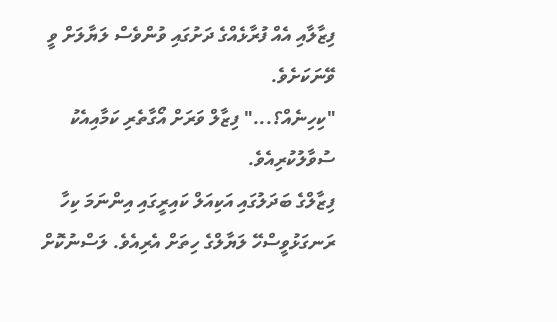ފިޒާލާއި އެއް ފުރާޅެއްގެ ދަށުގައި ވުންވެސް ލަޔާލަށް ވީ ވޭނަކަށެވެ.
"ކިހިނެއް؟..." ފިޒާލް ވަރަށް އޯގާތެރި ކަމާއިއެކު ސުވާލުކުރިއެވެ.
ފިޒާލްގެ ބަދަލުގައި އަކިއަލް ކައިރީގައި އިންނަމަ ކިހާ ރަނގަޅުވީސްހޭ ލަޔާލްގެ ހިތަށް އެރިއެވެ. ލަސްނުކޮށް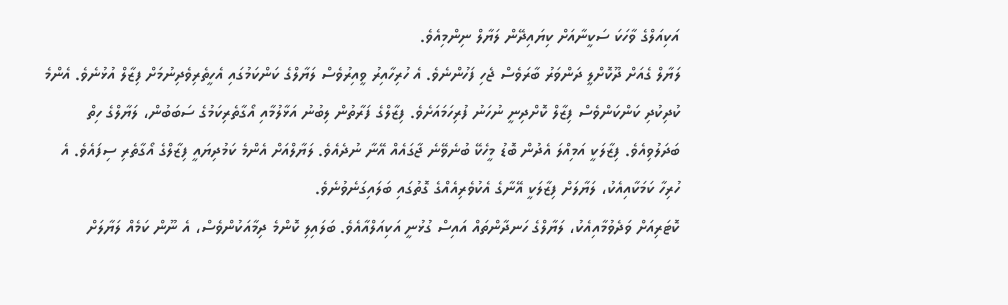އަކިއަލްގެ ވާހަކަ ސަކީނާއަށް ކިޔައިދޭން ލަޔާލް ނިންމިއެވެ.
ލަޔާލް ގެއަށް ދޫކޮށްލީ ދަންވަރު ބާރަވެސް ޖެހި ފަހުންނެވެ. އެ ހުރިހާއިރު ވީއިރުވެސް ލަޔާލްގެ ކަންކަމުގައި އެހީތެރިވެދިނުމަށް ފިޒާލް އުޅުނެވެ. އެންމެ ކުދިކުދި ކަންކަންވެސް ފިޒާލް ކޮށްދިނީ ނުހަނު ފުރިހަމައަށެވެ. ފިޒާލްގެ ފަރާތުން ލިބުނު އަޅާލުމާއި އޯގާތެރިކަމުގެ ސަބަބުން، ލަޔާލްގެ ހިތް ބަދަލުވިއެވެ. ފިޒާލަކީ އަމިއްލަ އެދުން ބޮޑު މީހެކޭ ބުނެވޭނެ ޖާގައެއް އޭނާ ނުދެއެވެ. ލަޔާލްއަށް އެންމެ ކަމުދިޔައީ ފިޒާލްގެ އޯގާތެރި ސިފައެވެ. އެ ހުރިހާ ކަމަކާއިއެކު، ލަޔާލަށް ފިޒާލަކީ އޭނާގެ އެކުވެރިއެއްގެ ގޮތުގައި ބަލައިގަނެވުނެވެ.
ކޮޓަރިއަށް ވަދެވުމާއިއެކު، ލަޔާލްގެ ހަނދާންތައް އައިސް ގުޅުނީ އަކިއަލްއާއެވެ. ބަލައިލި ކޮންމެ ދިމާއަކުންވެސް، އެ ނޫން ކަމެއް ލަޔާލަށް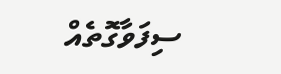ސިފަވާގޮތެއް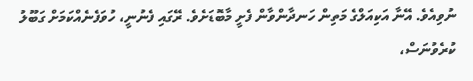ނުވިއެވެ. އޭނާ އަކިއަލްގެ މަތިން ހަނދާންވާން ފެށީ މާބޮޑަށެވެ. ރޭގައި ފެނުނީ، ހުވަފެނެއްކަމަށް ގަބޫލު ކުރެވުނަސް،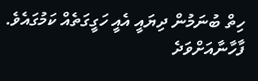ހިތް ބުނަމުން ދިޔައީ އެއީ ހަގީގަތެއް ކަމުގައެވެ.
ފާހާނާއަށްވަދެ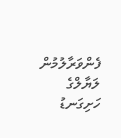ފެންވަރާލުމުން ލަޔާލްގެ ހަށިގަނޑު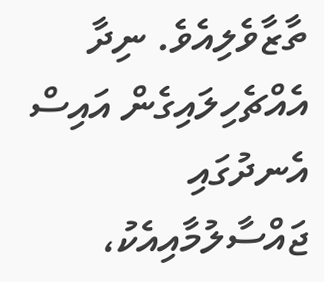ތާޒާވެލިއެވެ. ނިދާ އެއްޗެހިލައިގެން އައިސް އެނދުގައި ޖައްސާލުމާއިއެކު،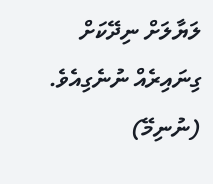ލަޔާލަށް ނިދޭކަށް ގިނައިރެއް ނުނެގިއެވެ.
(ނުނިމޭ)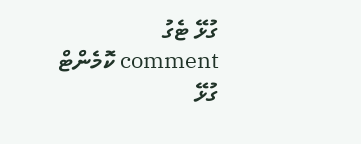ގުޅޭ ޓެގު
comment ކޮމެންޓް
ގުޅޭ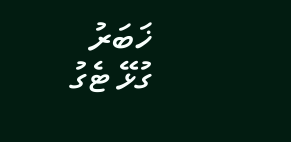ޚަބަރު
ގުޅޭ ޓެގު